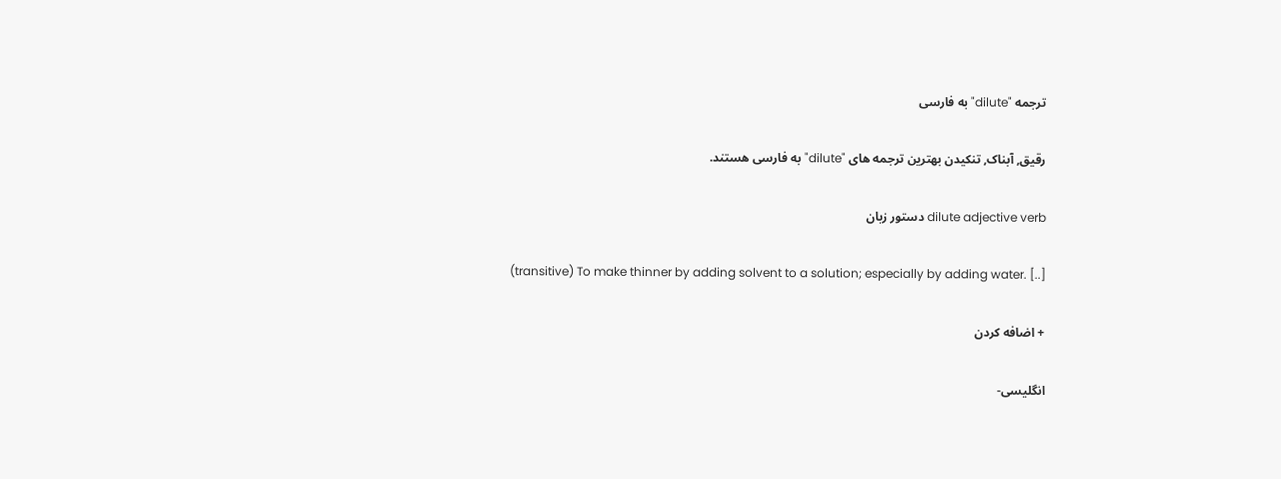ترجمه "dilute" به فارسی

رقیق, آبناک, تنکیدن بهترین ترجمه های "dilute" به فارسی هستند.

dilute adjective verb دستور زبان

(transitive) To make thinner by adding solvent to a solution; especially by adding water. [..]

+ اضافه کردن

انگلیسی-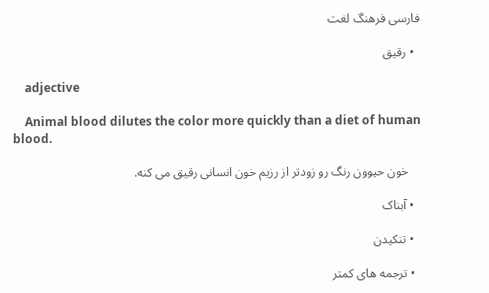فارسی فرهنگ لغت

  • رقیق

    adjective

    Animal blood dilutes the color more quickly than a diet of human blood.

    خون حیوون رنگ رو زودتر از رزیم خون انسانی رقیق می کنه.

  • آبناک

  • تنکیدن

  • ترجمه های کمتر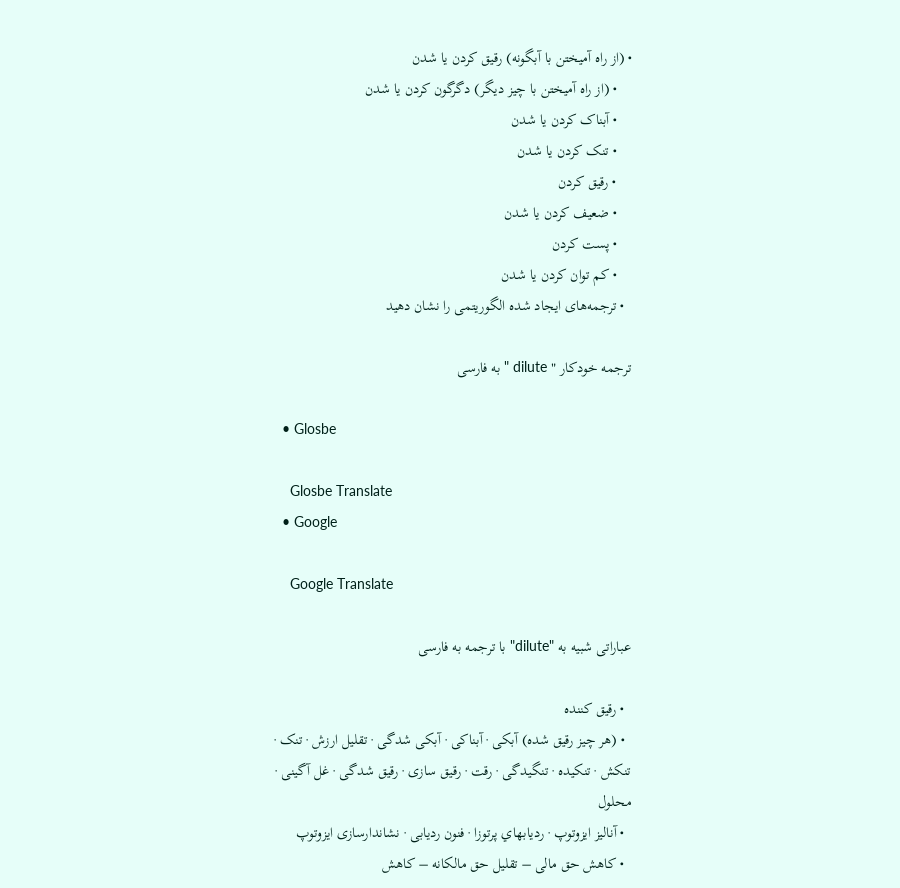• (از راه آمیختن با آبگونه) رقیق کردن یا شدن
    • (از راه آمیختن با چیز دیگر) دگرگون کردن یا شدن
    • آبناک کردن یا شدن
    • تنک کردن یا شدن
    • رقیق کردن
    • ضعیف کردن یا شدن
    • پست کردن
    • کم توان کردن یا شدن
  • ترجمه‌های ایجاد شده الگوریتمی را نشان دهید

ترجمه خودکار " dilute " به فارسی

  • Glosbe

    Glosbe Translate
  • Google

    Google Translate

عباراتی شبیه به "dilute" با ترجمه به فارسی

  • رقیق کننده
  • (هر چیز رقیق شده) آبکی · آبناکی · آبکی شدگی · تقلیل ارزش · تنک · تنکش · تنکیده · تنگیدگی · رقت · رقیق سازی · رقیق شدگی · غل آگینی · محلول
  • آنالیز ایزوتوپ · رديابهاي پرتوزا · فنون ردیابی · نشاندارسازی ايزوتوپ
  • کاهش حق مالی – تقلیل حق مالکانه – کاهش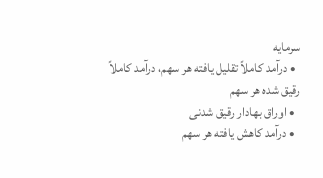سرمایه
  • درآمد کاملاً تقلیل یافته هر سهم، درآمد کاملاً رقیق شده هر سهم
  • اوراق بهادار رقیق شدنی
  • درآمد کاهش یافته هر سهم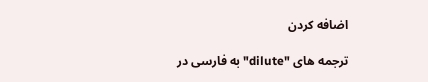اضافه کردن

ترجمه های "dilute" به فارسی در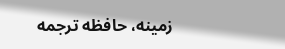زمینه، حافظه ترجمه